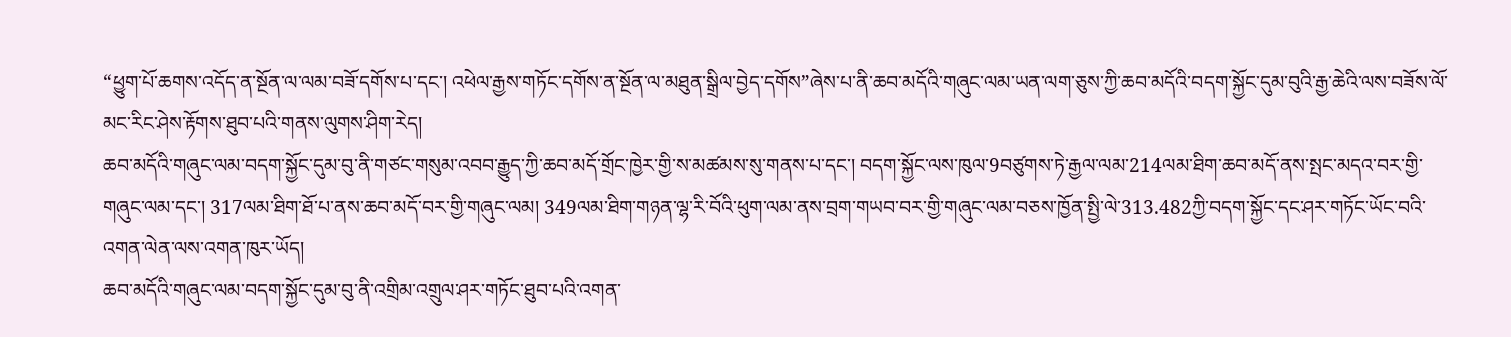“ཕྱུག་པོ་ཆགས་འདོད་ན་སྔོན་ལ་ལམ་བཟོ་དགོས་པ་དང་། འཕེལ་རྒྱས་གཏོང་དགོས་ན་སྔོན་ལ་མཐུན་སྒྲིལ་བྱེད་དགོས”ཞེས་པ་ནི་ཆབ་མདོའི་གཞུང་ལམ་ཡན་ལག་ཅུས་ཀྱི་ཆབ་མདོའི་བདག་སྐྱོང་དུམ་བུའི་རྒྱ་ཆེའི་ལས་བཟོས་ལོ་མང་རིང་ཤེས་རྟོགས་ཐུབ་པའི་གནས་ལུགས་ཤིག་རེད།
ཆབ་མདོའི་གཞུང་ལམ་བདག་སྐྱོང་དུམ་བུ་ནི་གཙང་གསུམ་འབབ་རྒྱུད་ཀྱི་ཆབ་མདོ་གྲོང་ཁྱེར་གྱི་ས་མཚམས་སུ་གནས་པ་དང་། བདག་སྐྱོང་ལས་ཁུལ་9བཙུགས་ཏེ་རྒྱལ་ལམ་214ལམ་ཐིག་ཆབ་མདོ་ནས་སྤང་མདའ་བར་གྱི་གཞུང་ལམ་དང་། 317ལམ་ཐིག་ཐོ་པ་ནས་ཆབ་མདོ་བར་གྱི་གཞུང་ལམ། 349ལམ་ཐིག་གཉན་ལྷ་རི་བོའི་ཕུག་ལམ་ནས་བྲག་གཡབ་བར་གྱི་གཞུང་ལམ་བཅས་ཁྱོན་སྤྱི་ལེ་313.482ཀྱི་བདག་སྐྱོང་དང་ཤར་གཏོང་ཡོང་བའི་འགན་ལེན་ལས་འགན་ཁུར་ཡོད།
ཆབ་མདོའི་གཞུང་ལམ་བདག་སྐྱོང་དུམ་བུ་ནི་འགྲིམ་འགྲུལ་ཤར་གཏོང་ཐུབ་པའི་འགན་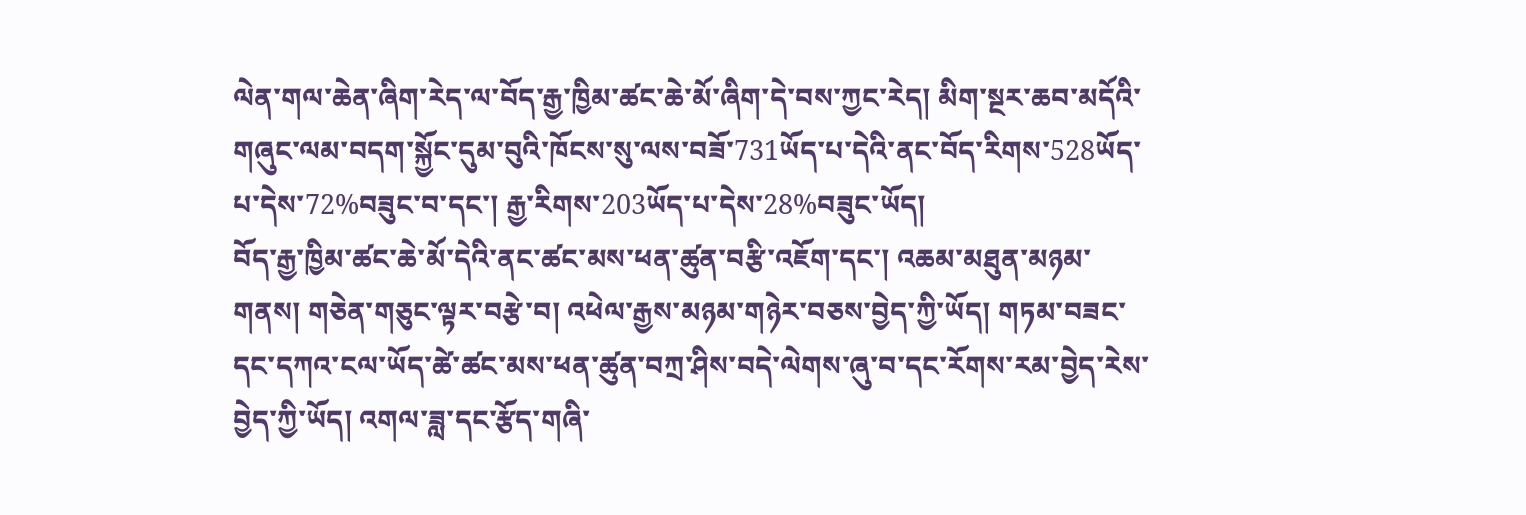ལེན་གལ་ཆེན་ཞིག་རེད་ལ་བོད་རྒྱ་ཁྱིམ་ཚང་ཆེ་མོ་ཞིག་དེ་བས་ཀྱང་རེད། མིག་སྔར་ཆབ་མདོའི་གཞུང་ལམ་བདག་སྐྱོང་དུམ་བུའི་ཁོངས་སུ་ལས་བཟོ་731ཡོད་པ་དེའི་ནང་བོད་རིགས་528ཡོད་པ་དེས་72%བཟུང་བ་དང་། རྒྱ་རིགས་203ཡོད་པ་དེས་28%བཟུང་ཡོད།
བོད་རྒྱ་ཁྱིམ་ཚང་ཆེ་མོ་དེའི་ནང་ཚང་མས་ཕན་ཚུན་བརྩི་འཇོག་དང་། འཆམ་མཐུན་མཉམ་གནས། གཅེན་གཅུང་ལྟར་བརྩེ་བ། འཕེལ་རྒྱས་མཉམ་གཉེར་བཅས་བྱེད་ཀྱི་ཡོད། གཏམ་བཟང་དང་དཀའ་ངལ་ཡོད་ཚེ་ཚང་མས་ཕན་ཚུན་བཀྲ་ཤིས་བདེ་ལེགས་ཞུ་བ་དང་རོགས་རམ་བྱེད་རེས་བྱེད་ཀྱི་ཡོད། འགལ་ཟླ་དང་རྩོད་གཞི་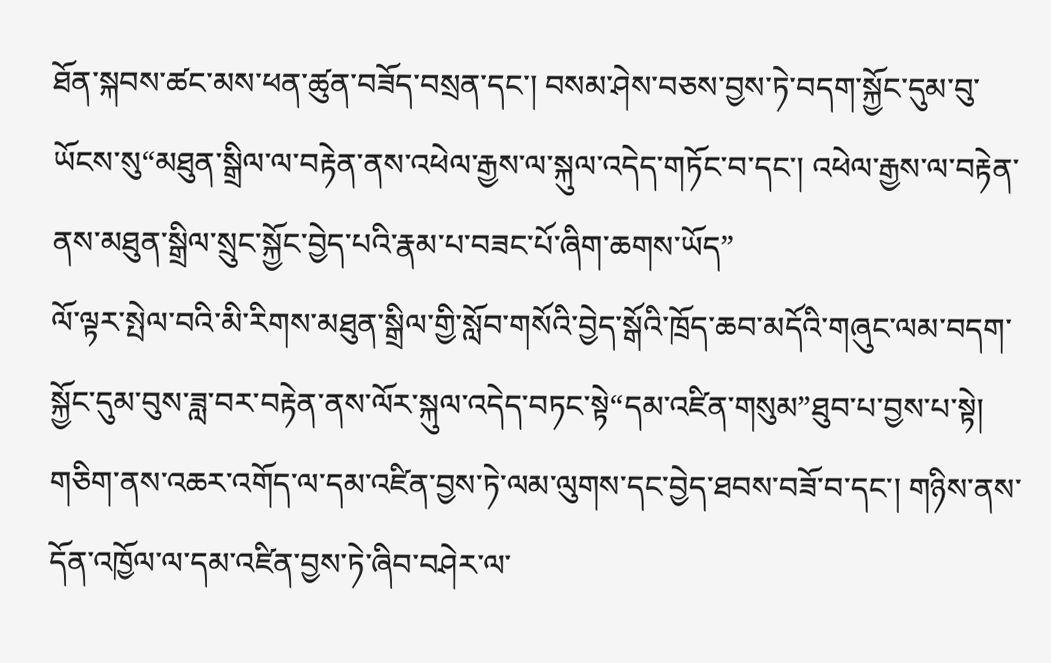ཐོན་སྐབས་ཚང་མས་ཕན་ཚུན་བཟོད་བསྲན་དང་། བསམ་ཤེས་བཅས་བྱས་ཏེ་བདག་སྐྱོང་དུམ་བུ་ཡོངས་སུ“མཐུན་སྒྲིལ་ལ་བརྟེན་ནས་འཕེལ་རྒྱས་ལ་སྐུལ་འདེད་གཏོང་བ་དང་། འཕེལ་རྒྱས་ལ་བརྟེན་ནས་མཐུན་སྒྲིལ་སྲུང་སྐྱོང་བྱེད་པའི་རྣམ་པ་བཟང་པོ་ཞིག་ཆགས་ཡོད”
ལོ་ལྟར་སྤེལ་བའི་མི་རིགས་མཐུན་སྒྲིལ་གྱི་སློབ་གསོའི་བྱེད་སྒོའི་ཁྲོད་ཆབ་མདོའི་གཞུང་ལམ་བདག་སྐྱོང་དུམ་བུས་ཟླ་བར་བརྟེན་ནས་ལོར་སྐུལ་འདེད་བཏང་སྟེ“དམ་འཛིན་གསུམ”ཐུབ་པ་བྱས་པ་སྟེ། གཅིག་ནས་འཆར་འགོད་ལ་དམ་འཛིན་བྱས་ཏེ་ལམ་ལུགས་དང་བྱེད་ཐབས་བཟོ་བ་དང་། གཉིས་ནས་དོན་འཁྱོལ་ལ་དམ་འཛིན་བྱས་ཏེ་ཞིབ་བཤེར་ལ་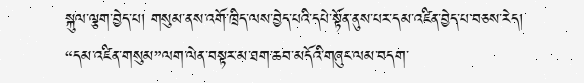སྐུལ་ལྕག་བྱེད་པ། གསུམ་ནས་འགོ་ཁྲིད་ལས་བྱེད་པའི་དཔེ་སྟོན་ནུས་པར་དམ་འཛིན་བྱེད་པ་བཅས་རེད།
“དམ་འཛིན་གསུམ”ལག་ལེན་བསྟར་མ་ཐག་ཆབ་མདོའི་གཞུང་ལམ་བདག་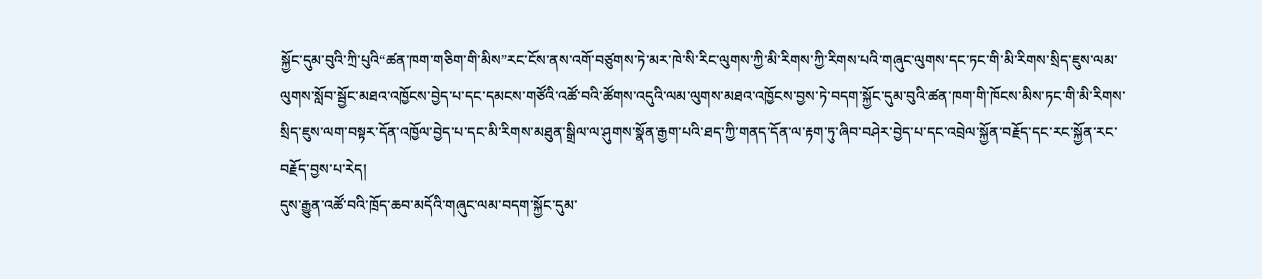སྐྱོང་དུམ་བུའི་ཀྲི་པུའི“ཚན་ཁག་གཅིག་གི་མིས”རང་ངོས་ནས་འགོ་བཙུགས་ཏེ་མར་ཁེ་སི་རིང་ལུགས་ཀྱི་མི་རིགས་ཀྱི་རིགས་པའི་གཞུང་ལུགས་དང་ཏང་གི་མི་རིགས་སྲིད་ཇུས་ལམ་ལུགས་སློབ་སྦྱོང་མཐའ་འཁྱོངས་བྱེད་པ་དང་དམངས་གཙོའི་འཚོ་བའི་ཚོགས་འདུའི་ལམ་ལུགས་མཐའ་འཁྱོངས་བྱས་ཏེ་བདག་སྐྱོང་དུམ་བུའི་ཚན་ཁག་གི་ཁོངས་མིས་ཏང་གི་མི་རིགས་སྲིད་ཇུས་ལག་བསྟར་དོན་འཁྱོལ་བྱེད་པ་དང་མི་རིགས་མཐུན་སྒྲིལ་ལ་ཤུགས་སྣོན་རྒྱག་པའི་ཐད་ཀྱི་གནད་དོན་ལ་རྟག་ཏུ་ཞིབ་བཤེར་བྱེད་པ་དང་འབྲེལ་སྐྱོན་བརྗོད་དང་རང་སྐྱོན་རང་བརྗོད་བྱས་པ་རེད།
དུས་རྒྱུན་འཚོ་བའི་ཁྲོད་ཆབ་མདོའི་གཞུང་ལམ་བདག་སྐྱོང་དུམ་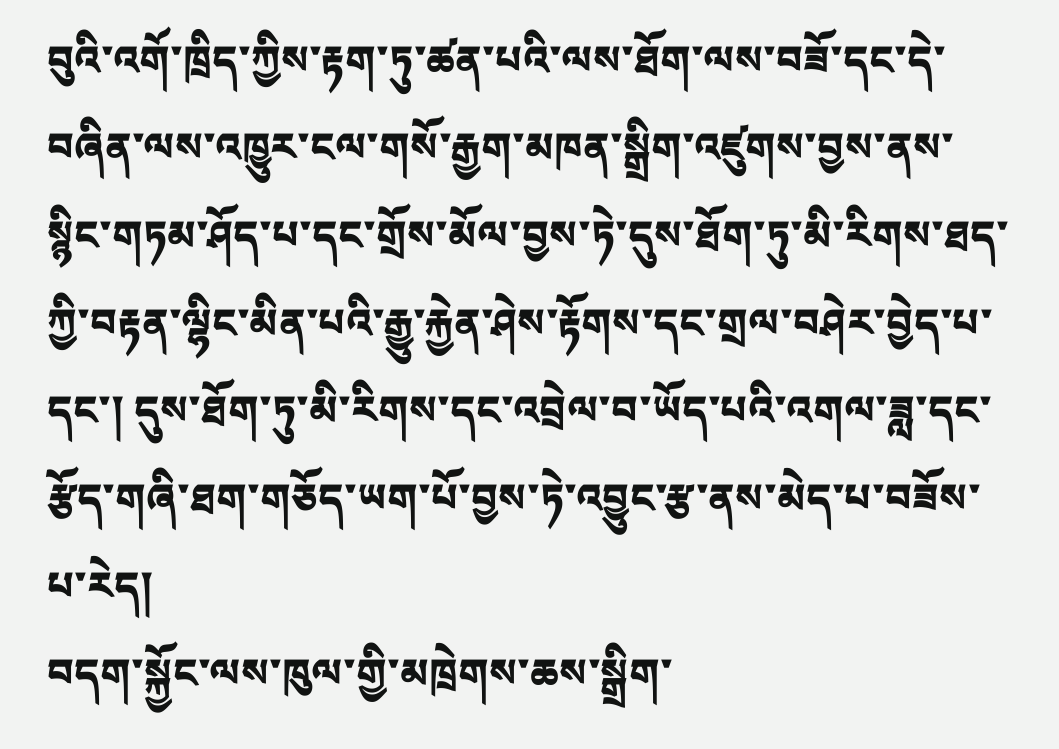བུའི་འགོ་ཁྲིད་ཀྱིས་རྟག་ཏུ་ཚན་པའི་ལས་ཐོག་ལས་བཟོ་དང་དེ་བཞིན་ལས་འཁྱུར་ངལ་གསོ་རྒྱག་མཁན་སྒྲིག་འཛུགས་བྱས་ནས་སྙིང་གཏམ་ཤོད་པ་དང་གྲོས་མོལ་བྱས་ཏེ་དུས་ཐོག་ཏུ་མི་རིགས་ཐད་ཀྱི་བརྟན་ལྷིང་མིན་པའི་རྒྱུ་རྐྱེན་ཤེས་རྟོགས་དང་གྲལ་བཤེར་བྱེད་པ་དང་། དུས་ཐོག་ཏུ་མི་རིགས་དང་འབྲེལ་བ་ཡོད་པའི་འགལ་ཟླ་དང་རྩོད་གཞི་ཐག་གཅོད་ཡག་པོ་བྱས་ཏེ་འབྱུང་རྩ་ནས་མེད་པ་བཟོས་པ་རེད།
བདག་སྐྱོང་ལས་ཁུལ་གྱི་མཁྲེགས་ཆས་སྒྲིག་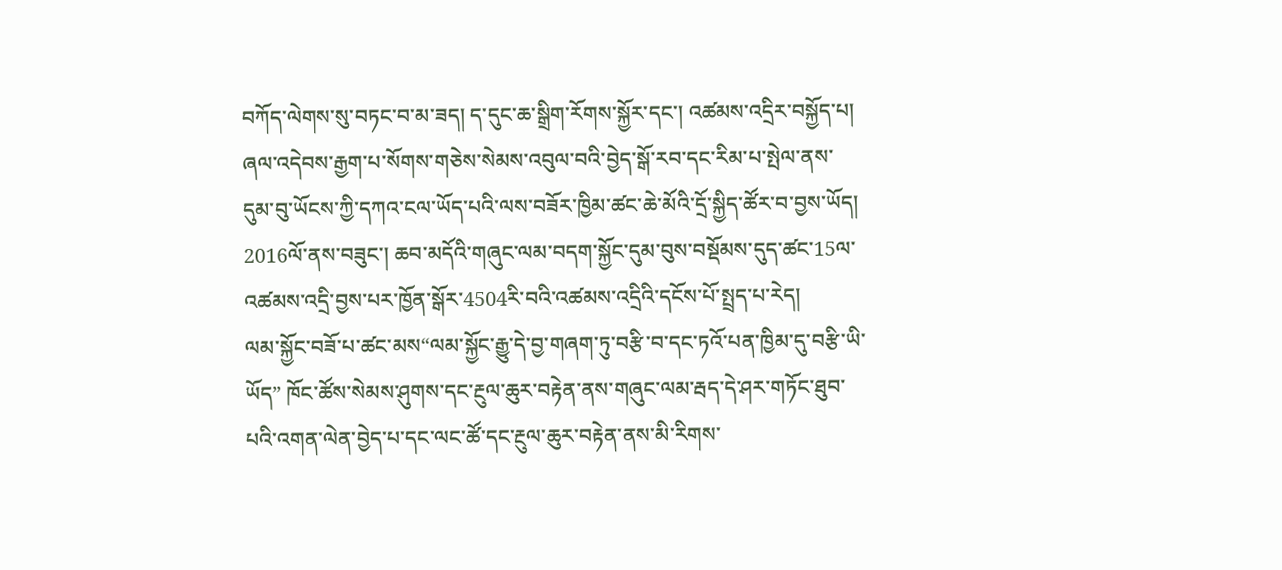བཀོད་ལེགས་སུ་བཏང་བ་མ་ཟད། ད་དུང་ཆ་སྒྲིག་རོགས་སྐྱོར་དང་། འཚམས་འདྲིར་བསྐྱོད་པ། ཞལ་འདེབས་རྒྱག་པ་སོགས་གཅེས་སེམས་འབུལ་བའི་བྱེད་སྒོ་རབ་དང་རིམ་པ་སྤེལ་ནས་དུམ་བུ་ཡོངས་ཀྱི་དཀའ་ངལ་ཡོད་པའི་ལས་བཟོར་ཁྱིམ་ཚང་ཆེ་མོའི་དྲོ་སྐྱིད་ཚོར་བ་བྱས་ཡོད། 2016ལོ་ནས་བཟུང་། ཆབ་མདོའི་གཞུང་ལམ་བདག་སྐྱོང་དུམ་བུས་བསྡོམས་དུད་ཚང་15ལ་འཚམས་འདྲི་བྱས་པར་ཁྱོན་སྒོར་4504རི་བའི་འཚམས་འདྲིའི་དངོས་པོ་སྤྲད་པ་རེད།
ལམ་སྐྱོང་བཟོ་པ་ཚང་མས“ལམ་སྐྱོང་རྒྱུ་དེ་བྱ་གཞག་ཏུ་བརྩི་བ་དང་ཏའོ་པན་ཁྱིམ་དུ་བརྩི་ཡི་ཡོད” ཁོང་ཚོས་སེམས་ཤུགས་དང་རྔུལ་ཆུར་བརྟེན་ནས་གཞུང་ལམ་རྦད་དེ་ཤར་གཏོང་ཐུབ་པའི་འགན་ལེན་བྱེད་པ་དང་ལང་ཚོ་དང་རྔུལ་ཆུར་བརྟེན་ནས་མི་རིགས་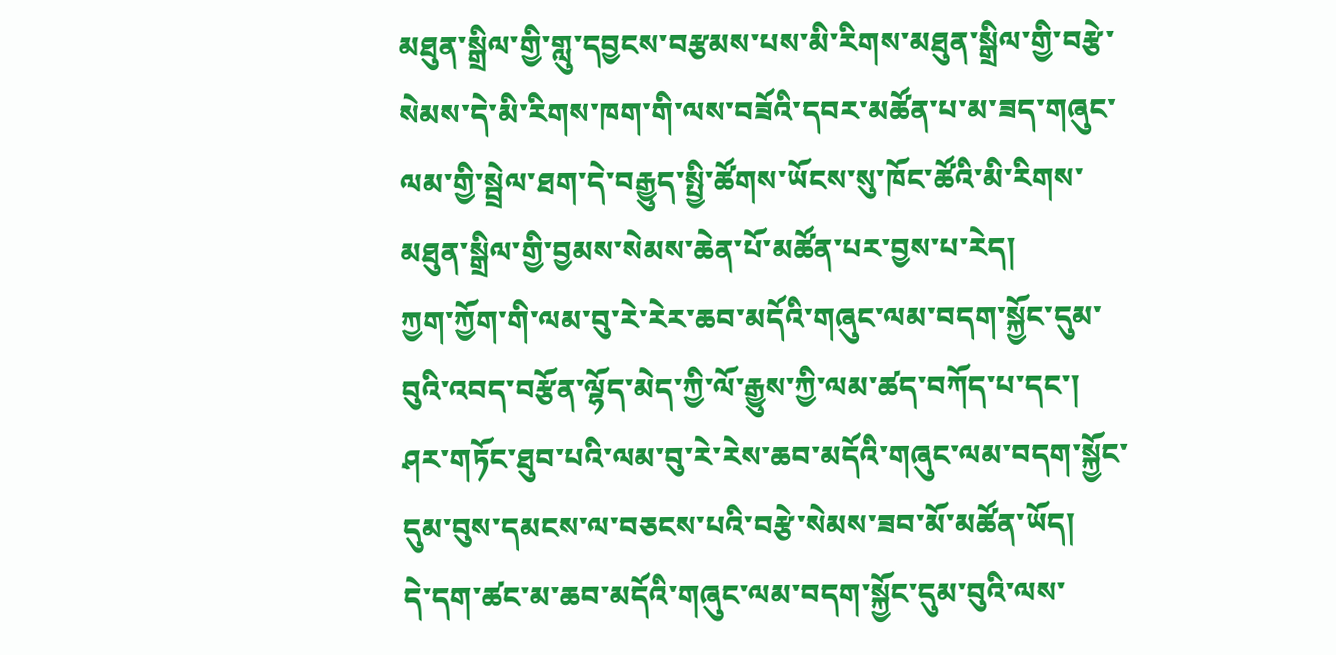མཐུན་སྒྲིལ་གྱི་གླུ་དབྱངས་བརྩམས་པས་མི་རིགས་མཐུན་སྒྲིལ་གྱི་བརྩེ་སེམས་དེ་མི་རིགས་ཁག་གི་ལས་བཟོའི་དབར་མཚོན་པ་མ་ཟད་གཞུང་ལམ་གྱི་སྦྲེལ་ཐག་དེ་བརྒྱུད་སྤྱི་ཚོགས་ཡོངས་སུ་ཁོང་ཚོའི་མི་རིགས་མཐུན་སྒྲིལ་གྱི་བྱམས་སེམས་ཆེན་པོ་མཚོན་པར་བྱས་པ་རེད།
ཀྱག་ཀྱོག་གི་ལམ་བུ་རེ་རེར་ཆབ་མདོའི་གཞུང་ལམ་བདག་སྐྱོང་དུམ་བུའི་འབད་བརྩོན་ལྷོད་མེད་ཀྱི་ལོ་རྒྱུས་ཀྱི་ལམ་ཚད་བཀོད་པ་དང་།
ཤར་གཏོང་ཐུབ་པའི་ལམ་བུ་རེ་རེས་ཆབ་མདོའི་གཞུང་ལམ་བདག་སྐྱོང་དུམ་བུས་དམངས་ལ་བཅངས་པའི་བརྩེ་སེམས་ཟབ་མོ་མཚོན་ཡོད།
དེ་དག་ཚང་མ་ཆབ་མདོའི་གཞུང་ལམ་བདག་སྐྱོང་དུམ་བུའི་ལས་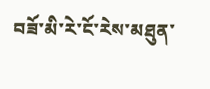བཟོ་མི་རེ་ངོ་རེས་མཐུན་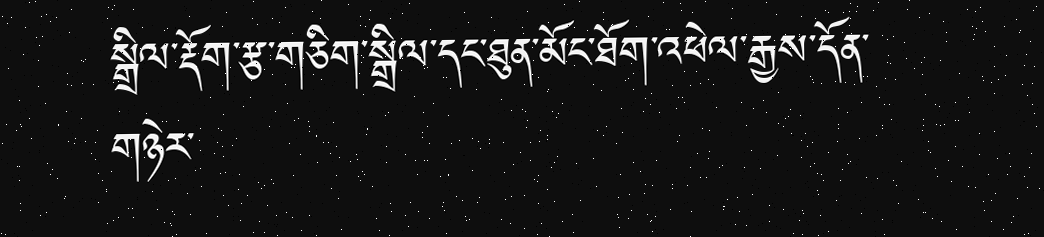སྒྲིལ་རྡོག་རྩ་གཅིག་སྒྲིལ་དང་ཐུན་མོང་ཐོག་འཕེལ་རྒྱས་དོན་གཉེར་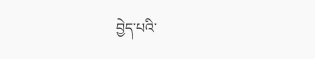བྱེད་པའི་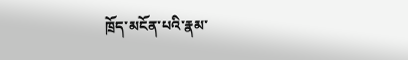ཁྲོད་མངོན་པའི་རྣམ་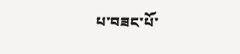པ་བཟང་པོ་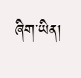ཞིག་ཡིན།